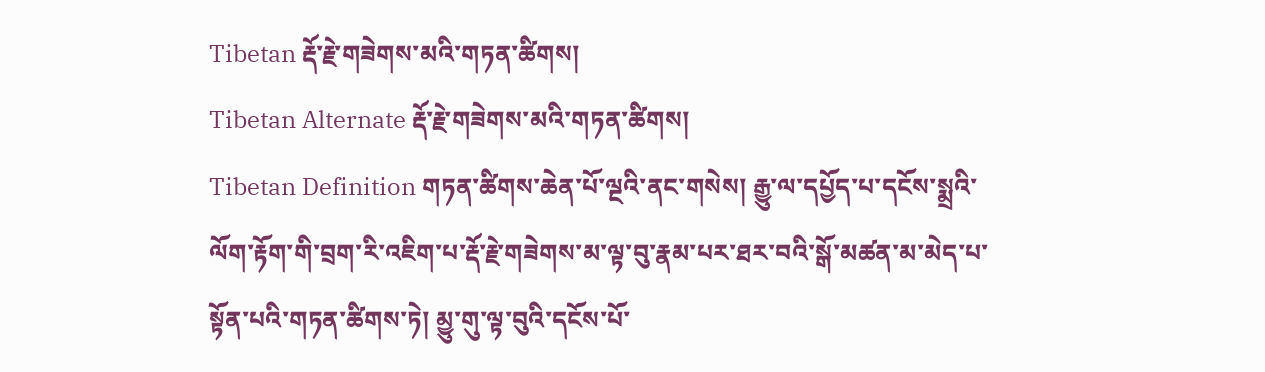Tibetan རྡོ་རྗེ་གཟེགས་མའི་གཏན་ཚིགས།
Tibetan Alternate རྡོ་རྗེ་གཟེགས་མའི་གཏན་ཚིགས།
Tibetan Definition གཏན་ཚིགས་ཆེན་པོ་ལྔའི་ནང་གསེས། རྒྱུ་ལ་དཔྱོད་པ་དངོས་སྨྲའི་ལོག་རྟོག་གི་བྲག་རི་འཇིག་པ་རྡོ་རྗེ་གཟེགས་མ་ལྟ་བུ་རྣམ་པར་ཐར་བའི་སྒོ་མཚན་མ་མེད་པ་སྟོན་པའི་གཏན་ཚིགས་ཏེ། མྱུ་གུ་ལྟ་བུའི་དངོས་པོ་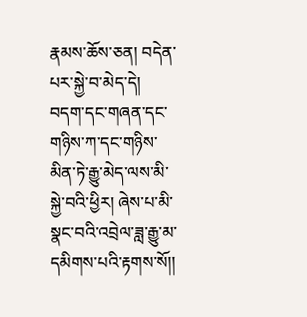རྣམས་ཆོས་ཅན། བདེན་པར་སྐྱེ་བ་མེད་དེ། བདག་དང་གཞན་དང་གཉིས་ཀ་དང་གཉིས་མིན་ཏེ་རྒྱུ་མེད་ལས་མི་སྐྱེ་བའི་ཕྱིར། ཞེས་པ་མི་སྣང་བའི་འབྲེལ་ཟླ་རྒྱུ་མ་དམིགས་པའི་རྟགས་སོ།།